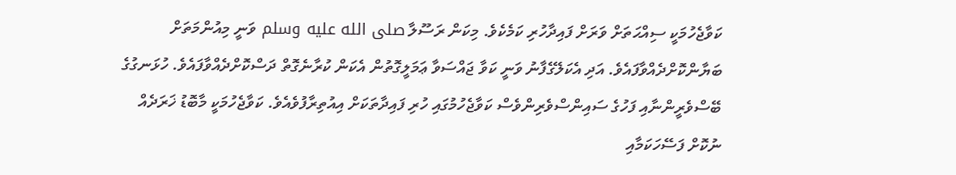ކަވާޖެހުމަކީ ސިއްޙަތަށް ވަރަށް ފައިދާހުރި ކަމެކެވެ. މިކަން ރަސޫލާ صلى الله عليه وسلم ވަނީ މިއުންމަތަށް ބަޔާންކޮށްދެއްވާފައެވެ. އަދި އެކަލޭގެފާނު ވަނީ ކަވާ ޖައްސަވާ ޢަމަލީގޮތުން އެކަން ކުރާނެގޮތް ދަސްކޮށްދެއްވާފައެވެ. ހުޅަނގުގެ ބޭސްވެރީންނާއި ފަހުގެ ސައިންސްވެރިންވެސް ކަވާޖެހުމުގައި ހުރި ފައިދާތަކަށް އިއުތިރާފުވެއެވެ. ކަވާޖެހުމަކީ މާބޮޑު ޚަރަދެއް ނުކޮށް ފަސޭހަކަމާއި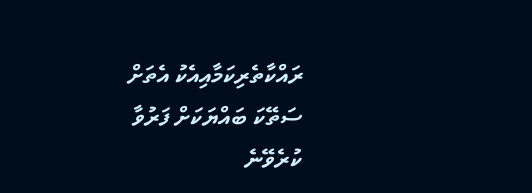ރައްކާތެރިކަމާއިއެކު އެތަށް ސަތޭކަ ބައްޔަކަށް ފަރުވާ ކުރެވޭނެ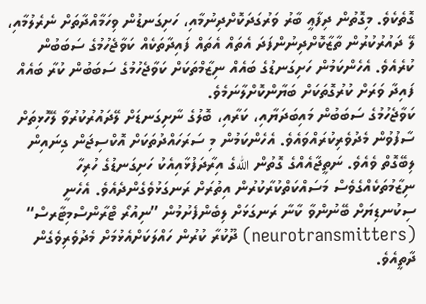ގޮތެކެވެ. މިގޮތުން ދިފާޢީ ބާރު ވަރުގަދަކޮށްދިނުމާއި، ހަށިގަނޑުން ވިހަމާއްދާތަށް ނެރެލުމާއި، ލޭ ދައުރުކުރުން ތާޒާކޮށްދިނުންފަދަ އެތައް އެތައް ފައިދާތަކެއް ކަވާޖެހުމުގެ ސަބަބުން ކުރެއެވެ. އެހެންކަމުން ހަށިގަނޑުގެ ބައެއް ނިޒާމްތަކަށް ކަވާޖެހުމުގެ ސަބަބުން ކުރާ ބައެއް ފައިދާ ވަރަށް ކުރުގޮތަކަށް ބަޔާންކޮށްލާނަމެވެ.
ކަވާޖެހުމުގެ ސަބަބުން މައިބަދަޔާއި، ކަރާއި، ބޮލުގެ ނާށިގަނޑަށް ލޭދައުރުކުރުވާ ލޭހޮޅިތަށް ސާފުވުން މެދުވެރިކުރައްވައެވެ. އެހެންކަމުން މި ސަރަހައްދުތަކަށް އޮކްސިޖަން ގިނައިން ލިބޭގޮތް ވެއެވެ. ނަތީޖާއެއްގެ ގޮތުން اللهގެ އިރާދަފުޅާއިއެކު ހަށިގަނޑުގެ ހުރިހާ ނިޒާމުތަކެއްގެވެސް މަސައްކަތްކުރާކުރުން އިތުރަށް ރަނގަޅުވެގެންދެއެވެ. އެހެނީ ސިކުނޑިޔަށް ބޭނުންވާ ކާނާ ރަނގަޅަށް ލިބެންފެށުމުން ”ނިއުރޯ ޓްރާންސްމިޓާރސް“ (neurotransmitters) ދޫކުރާ ކުރުން ހައްލަކަށްއެޅުމަށް މެދުވެރިވެގެން ދާތީއެވެ.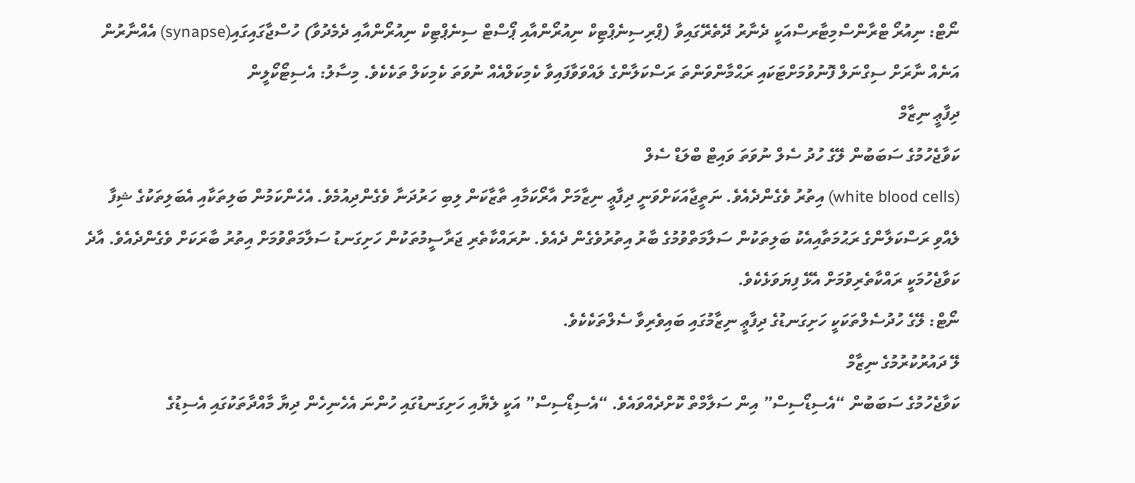ނޯޓް: ނިއުރޯ ޓްރާންސްމިޓާރސްއަކީ ދެނާރު ދޭތެރޭގައިވާ (ޕްރިސިނެޕްޓިކް ނިއުރޯންއާއި ޕޯސްޓް ސިނެޕްޓިކް ނިއުރޯންއާއި ދެމެދުވާ) ހުސްޖާގައިގައި(synapse) އެއްނާރުން އަނެއް ނާރަށް ސިގްނަލް ފޮނުވުމަށްޓަކައި ރަޙްމާންވަންތަ ރަސްކަލާންގެ ލައްވަވާފައިވާ ކެމިކަލްއެއް ނުވަތަ ކެމިކަލް ތަކެކެވެ. މިސާލު: އެސިޓޯކޯލީން
ދިފާޢީ ނިޒާމް
ކަވާޖެހުމުގެ ސަބަބުން ލޭގެ ހުދު ސެލް ނުވަތަ ވައިޓް ބްލަޑް ސެލް
(white blood cells) އިތުރު ވެގެންދެއެވެ. ނަތީޖާއަކަށްވަނީ ދިފާޢީ ނިޒާމަށް އާރޯކަމާއި ތާޒާކަން ލިބި ހަރުދަނާ ވެގެންދިއުމެވެ. އެހެންކަމުން ބަލިތަކާއި އެބަލިތަކުގެ ޝިފާ ލެއްވި ރަސްކަލާންގެ ރަޙުމަތާއިއެކު ބަލިތަކުން ސަލާމަތްވުމުގެ ބާރު އިތުރުވެގެން ދެއެވެ. ނުރައްކާތެރި ޖަރާސީމުތަކުން ހަށިގަނޑު ސަލާމަތްވުމަށް އިތުރު ބާރަކަށް ވެގެންދެއެވެ. އާދެ ކަވާޖެހުމަކީ ރައްކާތެރިވުމަށް އެޅޭ ފިޔަވަޅެކެވެ.
ނޯޓް: ލޭގެ ހުދުސެލްތަކަކީ ހަށިގަނޑުގެ ދިފާޢީ ނިޒާމުގައި ބައިވެރިވާ ސެލްތަކެކެވެ.
ލޭ ދައުރުކުރުމުގެ ނިޒާމް
ކަވާޖެހުމުގެ ސަބަބުން “އެސިޑޯސިސް” އިން ސަލާމްތް ކޮށްދެއްވައެވެ. “އެސިޑޯސިސް” އަކީ ލެޔާއި ހަށިގަނޑުގައި ހުންނަ އެހެނިހެން ދިޔާ މާއްދާތަކުގައި އެސިޑުގެ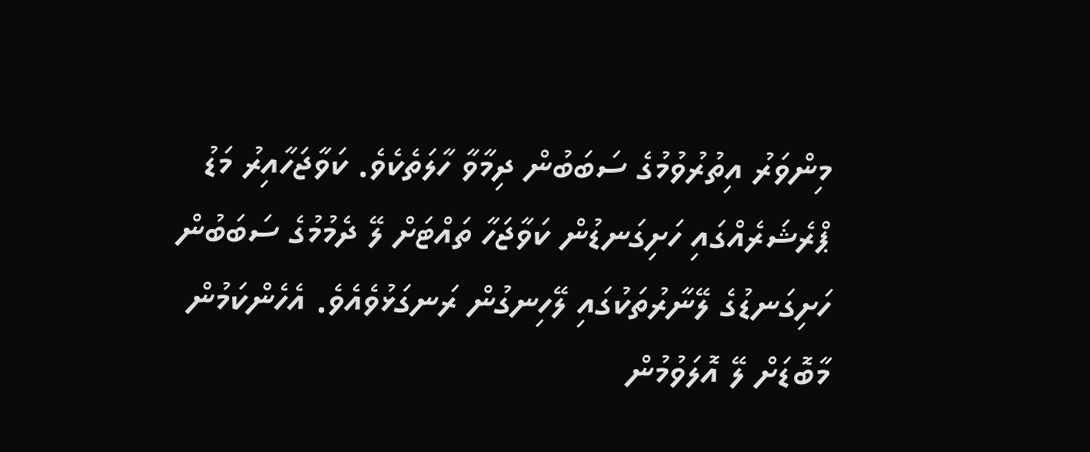މިންވަރު އިތުރުވުމުގެ ސަބަބުން ދިމާވާ ހާލަތެކެވެ. ކަވާޖަހާއިރު މަޑު ޕްރެޝަރެއްގައި ހަށިގަނޑުން ކަވާޖަހާ ތައްޓަށް ލޭ ދެމުމުގެ ސަބަބުން ހަށިގަނޑުގެ ލޭނާރުތަކުގައި ލޭހިނގުން ރަނގަޅުވެއެވެ. އެހެންކަމުން މާބޮޑަށް ލޭ އޮލަވުމުން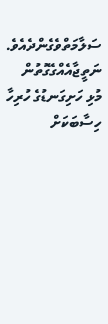ސަލާމަތްވެގެންދެއެވެ. ނަތީޖާއެއްގެގޮތުން މުޅި ހަށިގަނޑުގެ ހުރިހާ ހިސާބަކަށް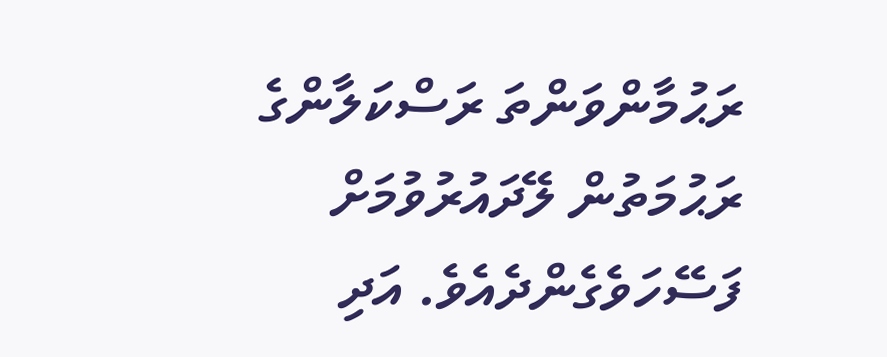ރަޙުމާންވަންތަ ރަސްކަލާންގެ ރަޙުމަތުން ލޭދައުރުވުމަށް ފަސޭހަވެގެންދެއެވެ. އަދި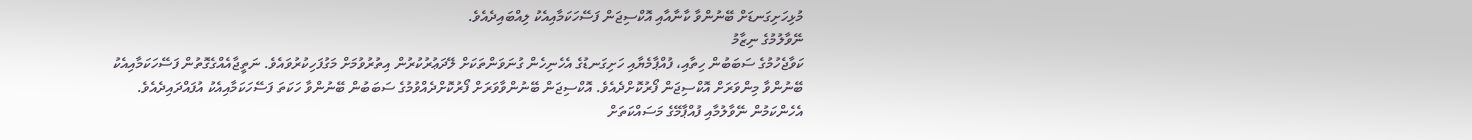މުޅިހަށިގަނޑަށް ބޭނުންވާ ކާނާއާއި އޮކްސިޖަން ފަސޭހަކަމާއިއެކު ލިއްބައިދެއެވެ.
ނޭވާލުމުގެ ނިޒާމު
ކަވާޖެހުމުގެ ސަބަބުން ހިތާއި، ފުއްޕާމެޔާއި ހަށިގަނޑުގެ އެހެނިހެން ގުނަވަންތަކަށް ލޭދަޢުރުކުރުން އިތުރުވުމަށް މަގުފަހިކުރުވައެވެ. ނަތީޖާއެއްގެގޮތުން ފަސޭހަކަމާއިއެކު ބޭނުންވާ މިންވަރަށް އޮކްސިޖަން ފޯރުކޮށްދެއެވެ. އޮކްސިޖަން ބޭނުންވާވަރަށް ފޯރުކޮށްދެއްވުމުގެ ސަބަބުން ބޭނުންވާ ހަކަތަ ފަސޭހަކަމާއިއެކު އުފައްދައިދެއެވެ. އެހެންކަމުން ނޭވާލުމާއި ފުއްޕާމޭގެ މަސައްކަތަށް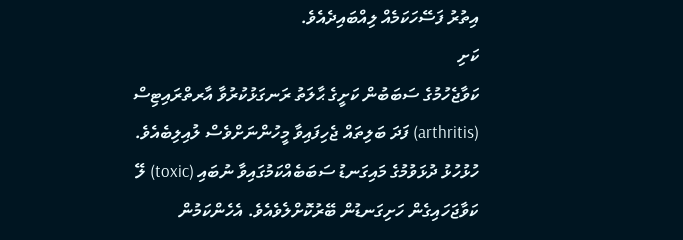އިތުރު ފަސޭހަކަމެއް ލިއްބައިދެއެވެ.
ކަށި
ކަވާޖެހުމުގެ ސަބަބުން ކަށީގެ ޙާލަތު ރަނގަޅުކުރުވާ އާރތްރައިޓިސް (arthritis) ފަދަ ބަލިތައް ޖެހިފައިވާ މީހުންނަށްވެސް ލުއިލިބެއެވެ. ހުޅުހުޅު ދުޅަވުމުގެ މައިގަނޑު ސަބަބެއްކަމުގައިވާ ނުބައި (toxic) ލޭ ކަވާޖަހައިގެން ހަށިގަނޑުން ބޭރުކޮށްލެވެއެވެ. އެހެންކަމުން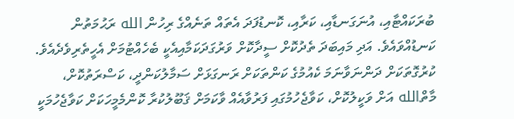ބުރަކައްޓާއި، އުނަގަނޑާއި، ކަރާއި، ކޮނޑުފަދަ އެތައް ތަނެއްގެ ރިހުން الله ރަޙުމަތުން ކަނޑުއްވައެވެ. އަދި މައިބަދަ ތެދުކޮށް ސީދާކޮށް ވަރުގަދަކަމާއިއެކީ ބެހެއްޓުމަށް އެހީތެރިވެދެއެވެ.
ކުރުގޮތަކަށް ދަންނަވާނަމަ ކެއުމުގެ ކަންތަކަށް ރަނގަޅަށް ސަމާލުކަންދީ، ކަސްރަތުކޮށް، މާތްالله އަށް ވަކީލުކޮށް، ކަވާޖެހުމުގައި ފަރުވާއެއް ވާކަމަށް ޤަބޫލުކުރާ ކޮންމެމީހަކަށް ކަވާޖެހުމަކީ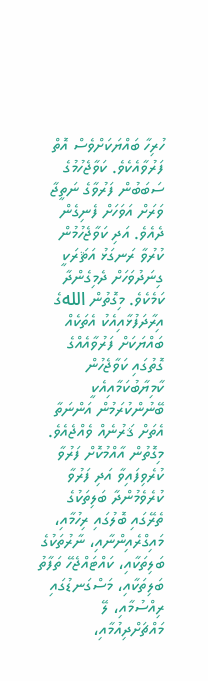ހުރިހާ ބައްޔަކަށްވެސް އޮތް ފަރުވާއެކެވެ. ކަވާޖެހުމުގެ ސަބަބުން ފަރުވާގެ ނަތީޖާ ވަރަށް އަވަހަށް ފެނިގެން ދެއެވެ. އަދި ކަވާޖެހުމުން ކުރުވާ ރަނގަޅު އަޘަރަކީ ގިނަދުވަހަށް ދެމިގެންދާ ކަމެކެވެ. މިގޮތުން اللهގެ އިރާދަފުޅާއިއެކު އެތަކެއް ބައްޔަކަށް ފަރުވާއެއްގެ ގޮތުގައި ކަވާޖެހުން ކާމިޔާބުކަމާއިއެކީ ބޭނުންކުރަމުން އަންނަތާ އެތަށް ޤަރުނެއް ވެއްޖެއެވެ. މިގޮތުން އާއްމުކޮށް ފަރުވާ ކުރެވިފައިވާ އަދި ފަރުވާ ކުރެވެމުންދާ ބަލިތަކުގެ ތެރޭގައި ބޮލުގައި ރިހުމާއި، މައިގްރެއިންނާއި، ނާރުތަކުގެ ބަލިތަކާއި، ކައްޓައްޖެހޭ ތަފާތު ބަލިތަކާއި، މަސްގަނޑުގައި ރިއްސުމާއި، ލޭ މައްޗަށްދިއުމާއި،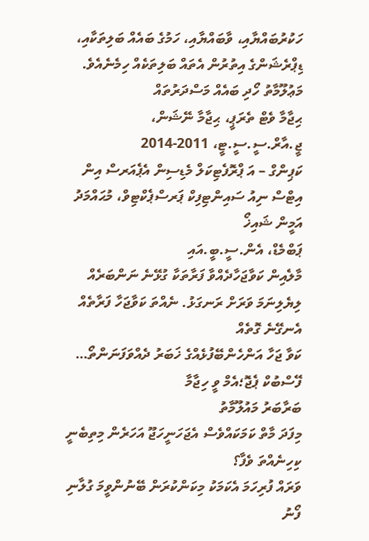ހަކުރުބައްޔާއި، ވާބައްޔާއި، ހަމުގެ ބައެއް ބަލިތަކާއި، ޑިޕްރެޝަންގެ އިތުރުން އެތައް ބަލިތަކެއް ހިމެނެއެވެ.
މަޢުލޫމާތު ހޯދި ބައެއް މަސްދަރުތައް
ޙިޖާމާ ވެޓް ތެރަޕީ، ޙިޖާމާ ނޭޝަން، ޖީ.އާރް.ސީ.ސީ.ޓީ، 2011-2014
ކަޕިންގް – އަ ޕްރޮފެޓިކަލް މެޑިސިން އެޕެއަރސް އިން އިޓްސް ނިއު ސައިންޓިފިކް ޕަރސްޕެކްޓިވް، މުޙައްމަދު އަމީން ޝައިޚޯ
ޕަބްމެޑް، އެން.ސީ.ބީ.އައި
މާލެއިން ކަވާޖަހާދެއްވާ ފަރާތަކާ ގުޅޭނެ ނަންބަރެއް ލިޔެލިނަމަ ވަރަށް ރަނގަޅު. ނެއްތަ ކަވާޖަހާ ފަރާތެއް އެނގޭނެ ގޮތެއް
ކަވާ ޖަހާ އަންހެންބޭފުޅެއްގެ ޚަބަރު ދެއްވަފަނަންތޯ…
ފޭސްބުކް ޕެޖޮ؛އެމް ވީ ހިޖާމާ
ބަރާބަރު މައުލޫމާތު
މިފަދަ މާތް ކަމަކައްވެސް އެޖަހަނީހަޖޫ އަހަރެން މިތިބެނީ ކިހިނެއްތަ ވެފާ؟
ވަރައް ފުރިހަމަ އެކަމަކު މިކަންކުރަން ބޭނުންވީމަ ގުލާނި ފޯނު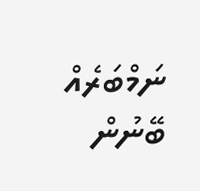ނަމްބަރެއް ބޭނުން